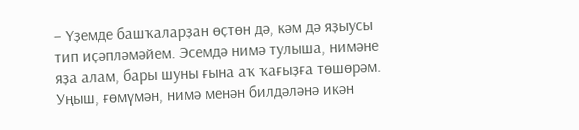– Үҙемде башҡаларҙан өҫтөн дә, кәм дә яҙыусы тип иҫәпләмәйем. Эсемдә нимә тулыша, нимәне яҙа алам, бары шуны ғына аҡ ҡағыҙға төшөрәм. Уңыш, ғөмүмән, нимә менән билдәләнә икән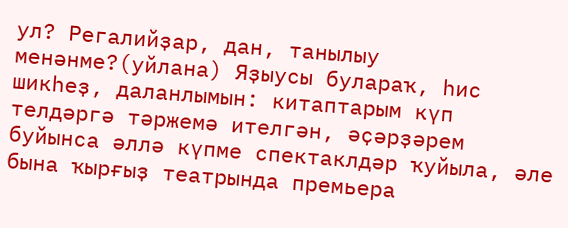ул? Регалийҙар, дан, танылыу менәнме?(уйлана) Яҙыусы булараҡ, һис шикһеҙ, даланлымын: китаптарым күп телдәргә тәржемә ителгән, әҫәрҙәрем буйынса әллә күпме спектаклдәр ҡуйыла, әле бына ҡырғыҙ театрында премьера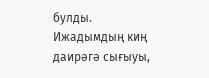булды. Ижадымдың киң даирәгә сығыуы,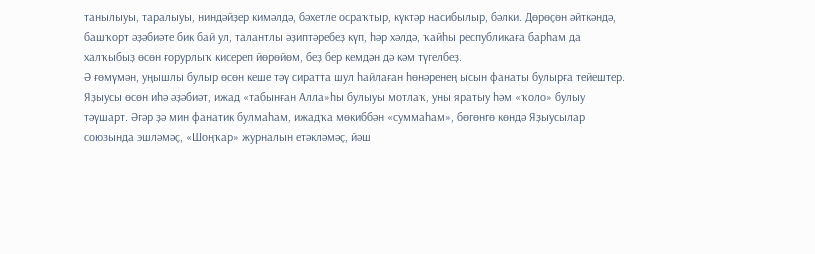танылыуы, таралыуы, ниндәйҙер кимәлдә, бәхетле осраҡтыр, күктәр насибылыр, бәлки. Дөрөҫөн әйткәндә, башҡорт әҙәбиәте бик бай ул, талантлы әҙиптәребеҙ күп, һәр хәлдә, ҡайһы республикаға барһам да халҡыбыҙ өсөн ғорурлыҡ кисереп йөрөйөм, беҙ бер кемдән дә кәм түгелбеҙ.
Ә ғөмүмән, уңышлы булыр өсөн кеше тәү сиратта шул һайлаған һөнәренең ысын фанаты булырға тейештер. Яҙыусы өсөн иһә әҙәбиәт, ижад «табынған Алла»һы булыуы мотлаҡ, уны яратыу һәм «ҡоло» булыу тәүшарт. Әгәр ҙә мин фанатик булмаһам, ижадҡа мөкиббән «суммаһам», бөгөнгө көндә Яҙыусылар союзында эшләмәҫ, «Шоңҡар» журналын етәкләмәҫ, йәш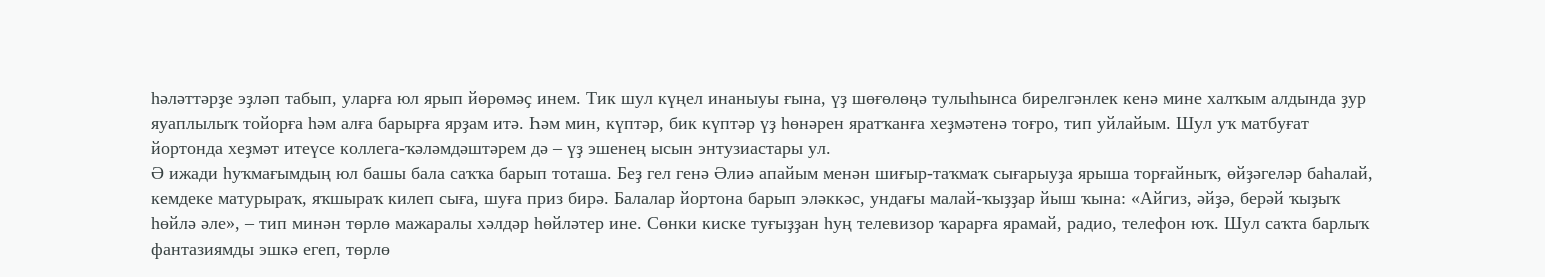һәләттәрҙе эҙләп табып, уларға юл ярып йөрөмәҫ инем. Тик шул күңел инаныуы ғына, үҙ шөғөлөңә тулыһынса бирелгәнлек кенә мине халҡым алдында ҙур яуаплылыҡ тойорға һәм алға барырға ярҙам итә. Һәм мин, күптәр, бик күптәр үҙ һөнәрен яратҡанға хеҙмәтенә тоғро, тип уйлайым. Шул уҡ матбуғат йортонда хеҙмәт итеүсе коллега-ҡәләмдәштәрем дә – үҙ эшенең ысын энтузиастары ул.
Ә ижади һуҡмағымдың юл башы бала саҡҡа барып тоташа. Беҙ гел генә Әлиә апайым менән шиғыр-таҡмаҡ сығарыуҙа ярыша торғайныҡ, өйҙәгеләр баһалай, кемдеке матурыраҡ, яҡшыраҡ килеп сыға, шуға приз бирә. Балалар йортона барып эләккәс, ундағы малай-ҡыҙҙар йыш ҡына: «Айгиз, әйҙә, берәй ҡыҙыҡ һөйлә әле», – тип минән төрлө мажаралы хәлдәр һөйләтер ине. Сөнки киске туғыҙҙан һуң телевизор ҡарарға ярамай, радио, телефон юҡ. Шул саҡта барлыҡ фантазиямды эшкә егеп, төрлө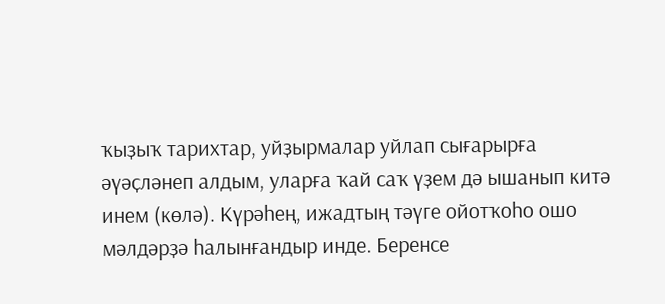ҡыҙыҡ тарихтар, уйҙырмалар уйлап сығарырға әүәҫләнеп алдым, уларға ҡай саҡ үҙем дә ышанып китә инем (көлә). Күрәһең, ижадтың тәүге ойотҡоһо ошо мәлдәрҙә һалынғандыр инде. Беренсе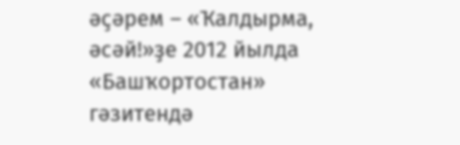әҫәрем – «Ҡалдырма, әсәй!»ҙе 2012 йылда «Башҡортостан» гәзитендә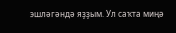эшләгәндә яҙҙым. Ул саҡта миңә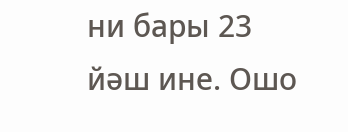ни бары 23 йәш ине. Ошо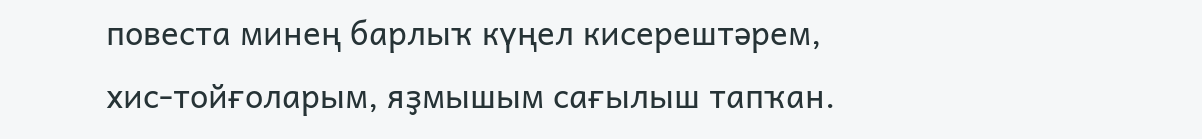повеста минең барлыҡ күңел кисерештәрем, хис-тойғоларым, яҙмышым сағылыш тапҡан.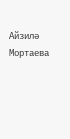Айзилә Мортаева